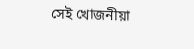সেই খোজনীয়া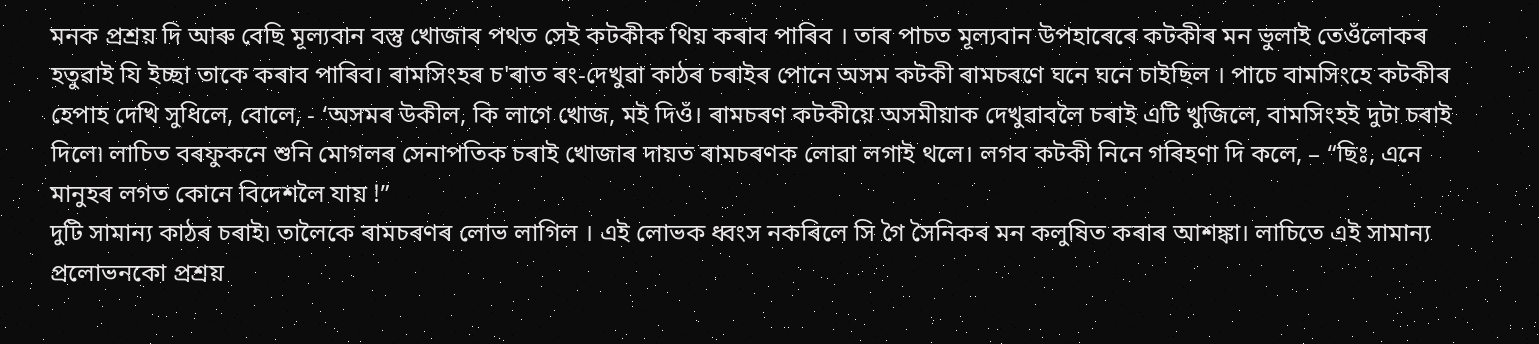মনক প্রশ্রয় দি আৰু বেছি মূল্যবান বস্তু খোজাৰ পথত সেই কটকীক থিয় কৰাব পাৰিব । তাৰ পাচত মূল্যবান উপহাৰেৰে কটকীৰ মন ভুলাই তেওঁলোকৰ হতুৱাই যি ইচ্ছা তাকে কৰাব পাৰিব। ৰামসিংহৰ চ'ৰাত ৰং-দেখুৱা কাঠৰ চৰাইৰ পোনে অসম কটকী ৰামচৰণে ঘনে ঘনে চাইছিল । পাচে বামসিংহে কটকীৰ হেপাহ দেখি সুধিলে, বোলে, - ‘অসমৰ উকীল, কি লাগে খোজ, মই দিওঁ। ৰামচৰণ কটকীয়ে অসমীয়াক দেখুৱাবলৈ চৰাই এটি খুজিলে, বামসিংহই দুটা চৰাই দিলে৷ লাচিত বৰফুকনে শুনি মোগলৰ সেনাপতিক চৰাই খোজাৰ দায়ত ৰামচৰণক লোৱা লগাই থলে। লগব কটকী নিনে গৰিহণা দি কলে, – “ছিঃ, এনে মানুহৰ লগত কোনে বিদেশলৈ যায় !”
দুটি সামান্য কাঠৰ চৰাই৷ তালৈকে ৰামচৰণৰ লোভ লাগিল । এই লোভক ধ্বংস নকৰিলে সি গৈ সৈনিকৰ মন কলুষিত কৰাৰ আশঙ্কা। লাচিতে এই সামান্য প্রলোভনকো প্রশ্রয়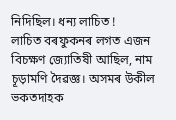নিদিছিল। ধন্য লাচিত !
লাচিত বৰফুকনৰ লগত এজন বিচক্ষণ জ্যোতিষী আছিল, নাম চূড়ামণি দৈৱজ্ঞ। অসমৰ উকীল ভকতদাহক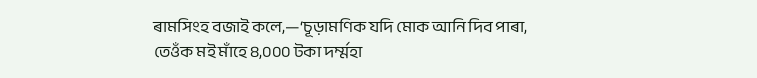ৰামসিংহ বজাই কলে,—‘চূড়ামণিক যদি মোক আনি দিব পাৰা, তেওঁক মই মাঁহে ৪,০০০ টকা দৰ্ম্মহা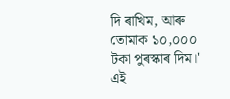দি ৰাখিম, আৰু তোমাক ১০,০০০ টকা পুৰস্কাৰ দিম।' এই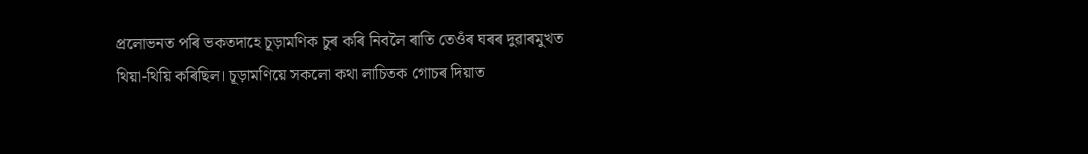প্রলোভনত পৰি ভকতদাহে চূড়ামণিক চুৰ কৰি নিবলৈ ৰাতি তেওঁৰ ঘৰৰ দুৱাৰমুখত থিয়া-থিয়ি কৰিছিল। চূড়ামণিয়ে সকলো কথা লাচিতক গোচৰ দিয়াত